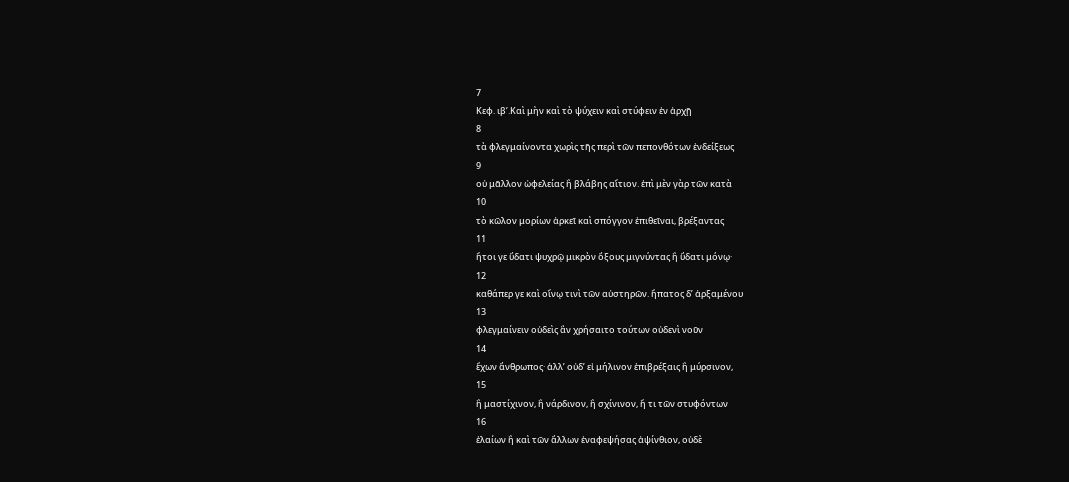7
Κεφ. ιβʹ.Καὶ μὴν καὶ τὸ ψύχειν καὶ στύφειν ἐν ἀρχῇ
8
τὰ φλεγμαίνοντα χωρὶς τῆς περὶ τῶν πεπονθότων ἐνδείξεως
9
οὐ μᾶλλον ὠφελείας ἢ βλάβης αἴτιον. ἐπὶ μὲν γὰρ τῶν κατὰ
10
τὸ κῶλον μορίων ἀρκεῖ καὶ σπόγγον ἐπιθεῖναι, βρέξαντας
11
ἤτοι γε ὕδατι ψυχρῷ μικρὸν ὄξους μιγνύντας ἢ ὕδατι μόνῳ·
12
καθάπερ γε καὶ οἴνῳ τινὶ τῶν αὐστηρῶν. ἥπατος δ’ ἀρξαμένου
13
φλεγμαίνειν οὐδεὶς ἂν χρήσαιτο τούτων οὐδενὶ νοῦν
14
ἔχων ἄνθρωπος· ἀλλ’ οὐδ’ εἰ μήλινον ἐπιβρέξαις ἢ μύρσινον,
15
ἢ μαστίχινον, ἢ νάρδινον, ἢ σχίνινον, ἤ τι τῶν στυφόντων
16
ἐλαίων ἢ καὶ τῶν ἄλλων ἐναφεψήσας ἀψίνθιον, οὐδὲ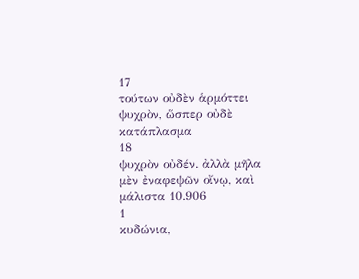17
τούτων οὐδὲν ἁρμόττει ψυχρὸν, ὥσπερ οὐδὲ κατάπλασμα
18
ψυχρὸν οὐδέν. ἀλλὰ μῆλα μὲν ἐναφεψῶν οἴνῳ, καὶ μάλιστα 10.906
1
κυδώνια,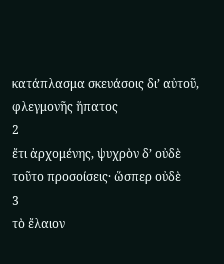κατάπλασμα σκευάσοις δι’ αὐτοῦ, φλεγμονῆς ἥπατος
2
ἔτι ἀρχομένης, ψυχρὸν δ’ οὐδὲ τοῦτο προσοίσεις· ὥσπερ οὐδὲ
3
τὸ ἔλαιον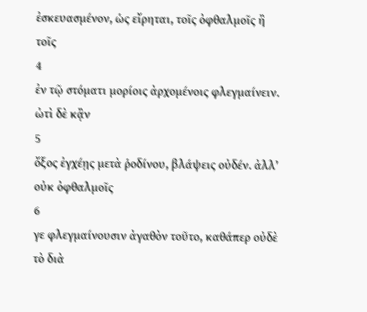ἐσκευασμένον, ὡς εἴρηται, τοῖς ὀφθαλμοῖς ἢ τοῖς
4
ἐν τῷ στόματι μορίοις ἀρχομένοις φλεγμαίνειν. ὠτὶ δὲ κᾂν
5
ὄξος ἐγχέῃς μετὰ ῥοδίνου, βλάψεις οὐδέν. ἀλλ’ οὐκ ὀφθαλμοῖς
6
γε φλεγμαίνουσιν ἀγαθὸν τοῦτο, καθάπερ οὐδὲ τὸ διὰ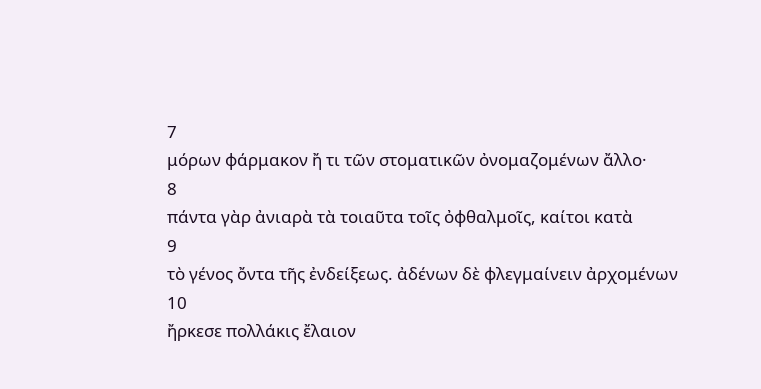7
μόρων φάρμακον ἤ τι τῶν στοματικῶν ὀνομαζομένων ἄλλο·
8
πάντα γὰρ ἀνιαρὰ τὰ τοιαῦτα τοῖς ὀφθαλμοῖς, καίτοι κατὰ
9
τὸ γένος ὄντα τῆς ἐνδείξεως. ἀδένων δὲ φλεγμαίνειν ἀρχομένων
10
ἤρκεσε πολλάκις ἔλαιον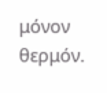μόνον θερμόν.